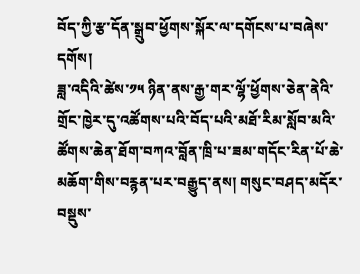བོད་ཀྱི་རྩ་དོན་སྒྲུབ་ཕྱོགས་སྐོར་ལ་དགོངས་པ་བཞེས་དགོས།
ཟླ་འདིའི་ཚེས་༡༥ ཉིན་ནས་རྒྱ་གར་ལྷོ་ཕྱོགས་ཅེན་ནེའི་གྲོང་ཁྱེར་དུ་འཚོགས་པའི་བོད་པའི་མཐོ་རིམ་སློབ་མའི་ཚོགས་ཆེན་ཐོག་བཀའ་བློན་ཁྲི་པ་ཟམ་གདོང་རིན་པོ་ཆེ་མཆོག་གིས་བརྙན་པར་བརྒྱུད་ནས། གསུང་བཤད་མདོར་བསྡུས་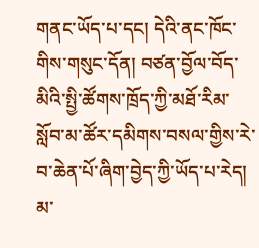གནང་ཡོད་པ་དང། དེའི་ནང་ཁོང་གིས་གསུང་དོན། བཙན་བྱོལ་བོད་མིའི་སྤྱི་ཚོགས་ཁྲོད་ཀྱི་མཐོ་རིམ་སློབ་མ་ཚོར་དམིགས་བསལ་གྱིས་རེ་བ་ཆེན་པོ་ཞིག་བྱེད་ཀྱི་ཡོད་པ་རེད། མ་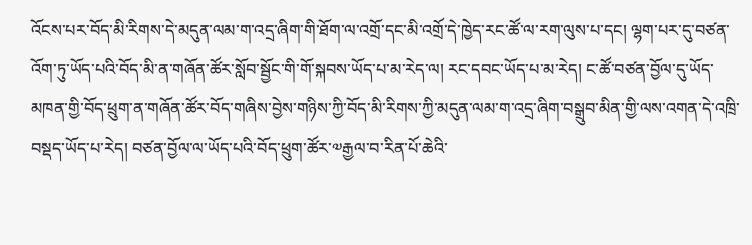འོངས་པར་བོད་མི་རིགས་དེ་མདུན་ལམ་ག་འདྲ་ཞིག་གི་ཐོག་ལ་འགྲོ་དང་མི་འགྲོ་དེ་ཁྱེད་རང་ཚོ་ལ་རག་ལུས་པ་དང། ལྷག་པར་དུ་བཙན་འོག་ཏུ་ཡོད་པའི་བོད་མི་ན་གཞོན་ཚོར་སློབ་སྦྱོང་གི་གོ་སྐབས་ཡོད་པ་མ་རེད་ལ། རང་དབང་ཡོད་པ་མ་རེད། ང་ཚོ་བཙན་བྱོལ་དུ་ཡོད་མཁན་གྱི་བོད་ཕྲུག་ན་གཞོན་ཚོར་བོད་གཞིས་བྱེས་གཉིས་ཀྱི་བོད་མི་རིགས་ཀྱི་མདུན་ལམ་ག་འདྲ་ཞིག་བསྒྲུབ་མིན་གྱི་ལས་འགན་དེ་འཁྲི་བསྡད་ཡོད་པ་རེད། བཙན་བྱོལ་ལ་ཡོད་པའི་བོད་ཕྲུག་ཚོར་༧རྒྱལ་བ་རིན་པོ་ཆེའི་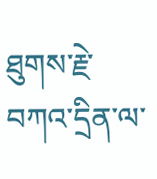ཐུགས་རྗེ་བཀའ་དྲིན་ལ་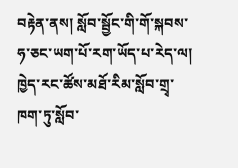བརྟེན་ནས། སློབ་སྦྱོང་གི་གོ་སྐབས་ཧ་ཅང་ཡག་པོ་རག་ཡོད་པ་རེད་ལ། ཁྱེད་རང་ཚོས་མཐོ་རིམ་སློབ་གྲྭ་ཁག་ཏུ་སློབ་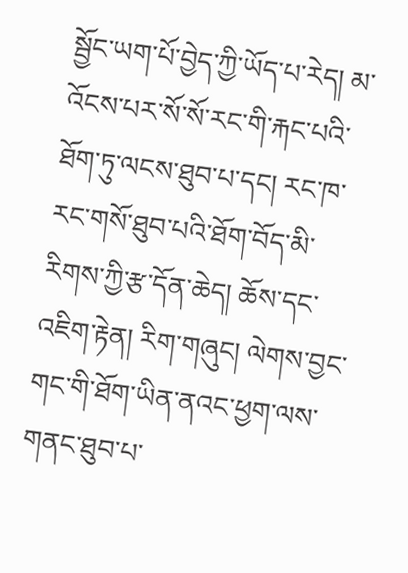སྦྱོང་ཡག་པོ་བྱེད་ཀྱི་ཡོད་པ་རེད། མ་འོངས་པར་སོ་སོ་རང་གི་རྐང་པའི་ཐོག་ཏུ་ལངས་ཐུབ་པ་དང། རང་ཁ་རང་གསོ་ཐུབ་པའི་ཐོག་བོད་མི་རིགས་ཀྱི་རྩ་དོན་ཆེད། ཆོས་དང་འཇིག་རྟེན། རིག་གཞུང། ལེགས་བྱང་གང་གི་ཐོག་ཡིན་ནའང་ཕྱག་ལས་གནང་ཐུབ་པ་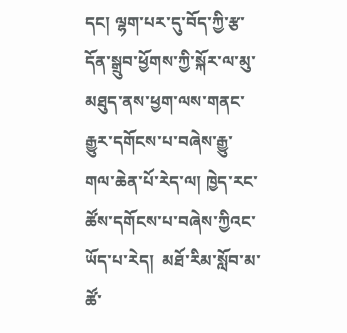དང། ལྷག་པར་དུ་བོད་ཀྱི་རྩ་དོན་སྒྲུབ་ཕྱོགས་ཀྱི་སྐོར་ལ་མུ་མཐུད་ནས་ཕྱག་ལས་གནང་རྒྱུར་དགོངས་པ་བཞེས་རྒྱུ་གལ་ཆེན་པོ་རེད་ལ། ཁྱེད་རང་ཚོས་དགོངས་པ་བཞེས་ཀྱིའང་ཡོད་པ་རེད།  མཐོ་རིམ་སློབ་མ་ཚོ་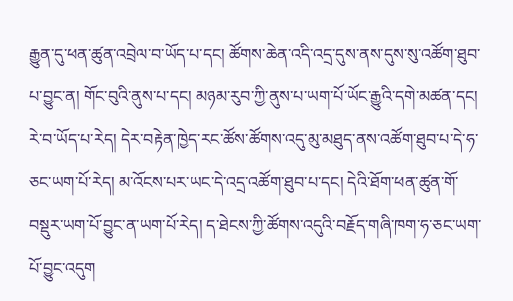རྒྱུན་དུ་ཕན་ཚུན་འབྲེལ་བ་ཡོད་པ་དང། ཚོགས་ཆེན་འདི་འདྲ་དུས་ནས་དུས་སུ་འཚོག་ཐུབ་པ་བྱུང་ན། གོང་བུའི་ནུས་པ་དང། མཉམ་རུབ་ཀྱི་ནུས་པ་ཡག་པོ་ཡོང་རྒྱུའི་དགེ་མཚན་དང། རེ་བ་ཡོད་པ་རེད། དེར་བརྟེན་ཁྱེད་རང་ཚོས་ཚོགས་འདུ་མུ་མཐུད་ནས་འཚོག་ཐུབ་པ་དེ་ཧ་ཅང་ཡག་པོ་རེད། མ་འོངས་པར་ཡང་དེ་འདྲ་འཚོག་ཐུབ་པ་དང། དེའི་ཐོག་ཕན་ཚུན་གོ་བསྡུར་ཡག་པོ་བྱུང་ན་ཡག་པོ་རེད། ད་ཐེངས་ཀྱི་ཚོགས་འདུའི་བརྗོད་གཞི་ཁག་ཧ་ཅང་ཡག་པོ་བྱུང་འདུག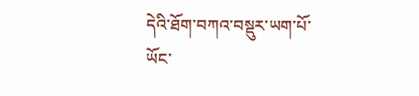དེའི་ཐོག་བཀའ་བསྡུར་ཡག་པོ་ཡོང་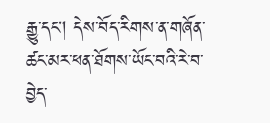རྒྱུ་དང། དེས་བོད་རིགས་ན་གཞོན་ཚང་མར་ཕན་ཐོགས་ཡོང་བའི་རེ་བ་བྱེད་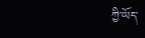ཀྱི་ཡོད་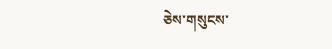ཅེས་གསུངས་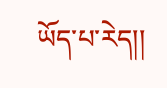ཡོད་པ་རེད།།